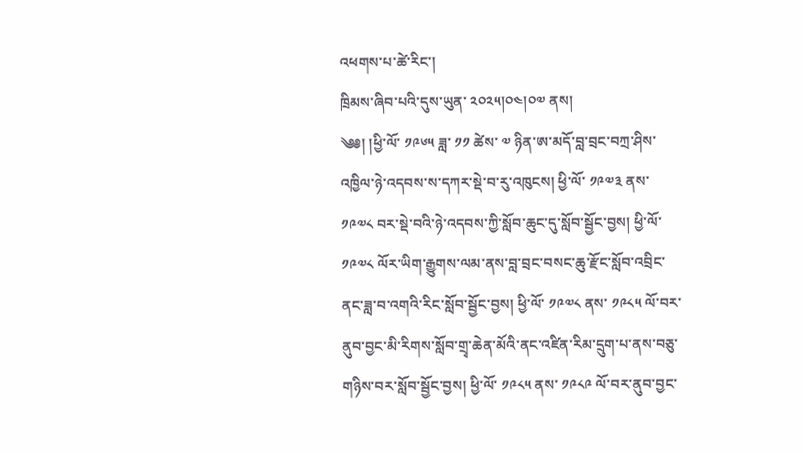འཕགས་པ་ཚེ་རིང་།
ཁྲིམས་ཞིབ་པའི་དུས་ཡུན་ ༢༠༢༥།༠༤།༠༧ ནས།
༄༅། །ཕྱི་ལོ་ ༡༩༦༥ ཟླ་ ༡༡ ཚེས་ ༧ ཉིན་ཨ་མདོ་བླ་བྲང་བཀྲ་ཤིས་འཁྱིལ་ཉེ་འདབས་ས་དཀར་སྡེ་བ་རུ་འཁུངས། ཕྱི་ལོ་ ༡༩༧༣ ནས་ ༡༩༧༨ བར་སྡེ་བའི་ཉེ་འདབས་ཀྱི་སློབ་ཆུང་དུ་སློབ་སྦྱོང་བྱས། ཕྱི་ལོ་ ༡༩༧༨ ལོར་ཡིག་རྒྱུགས་ལམ་ནས་བླ་བྲང་བསང་ཆུ་རྫོང་སློབ་འབྲིང་ནང་ཟླ་བ་འགའི་རིང་སློབ་སྦྱོང་བྱས། ཕྱི་ལོ་ ༡༩༧༨ ནས་ ༡༩༨༥ ལོ་བར་ནུབ་བྱང་མི་རིགས་སློབ་གྲྭ་ཆེན་མོའི་ནང་འཛིན་རིམ་དྲུག་པ་ནས་བཅུ་གཉིས་བར་སློབ་སྦྱོང་བྱས། ཕྱི་ལོ་ ༡༩༨༥ ནས་ ༡༩༨༩ ལོ་བར་ནུབ་བྱང་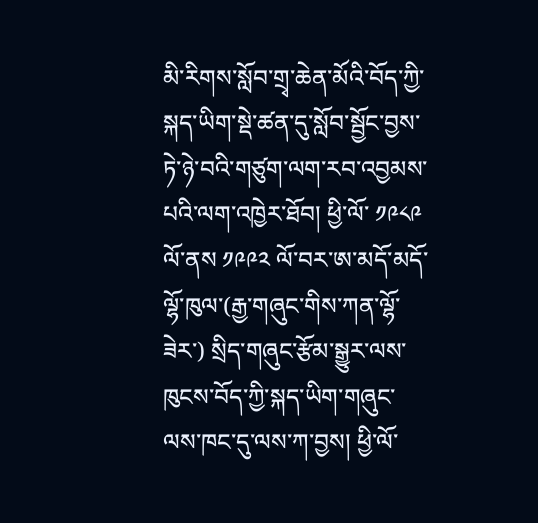མི་རིགས་སློབ་གྲྭ་ཆེན་མོའི་བོད་ཀྱི་སྐད་ཡིག་སྡེ་ཚན་དུ་སློབ་སྦྱོང་བྱས་ཏེ་ཉེ་བའི་གཙུག་ལག་རབ་འབྱམས་པའི་ལག་འཁྱེར་ཐོབ། ཕྱི་ལོ་ ༡༩༨༩ ལོ་ནས ༡༩༩༢ ལོ་བར་ཨ་མདོ་མདོ་ལྷོ་ཁུལ་(རྒྱ་གཞུང་གིས་ཀན་ལྷོ་ཟེར་) སྲིད་གཞུང་རྩོམ་སྒྱུར་ལས་ཁུངས་བོད་ཀྱི་སྐད་ཡིག་གཞུང་ལས་ཁང་དུ་ལས་ཀ་བྱས། ཕྱི་ལོ་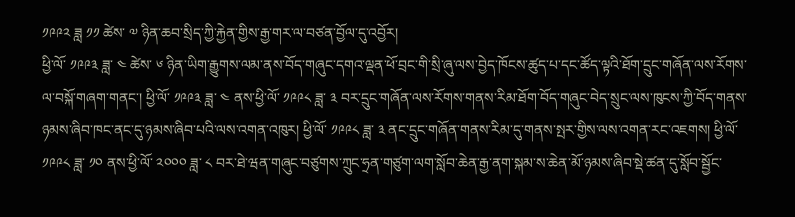༡༩༩༢ ཟླ ༡༡ ཚེས་ ༧ ཉིན་ཆབ་སྲིད་ཀྱི་རྐྱེན་གྱིས་རྒྱ་གར་ལ་བཙན་བྱོལ་དུ་འབྱོར།
ཕྱི་ལོ་ ༡༩༩༣ ཟླ་ ༤ ཚེས་ ༦ ཉིན་ཡིག་རྒྱུགས་ལམ་ནས་བོད་གཞུང་དགའ་ལྡན་ཕོ་བྲང་གི་སྲི་ཞུ་ལས་བྱེད་ཁོངས་ཚུད་པ་དང་ཚོད་ལྟའི་ཐོག་དྲུང་གཞོན་ལས་རོགས་ལ་བསྐོ་གཞག་གནང་། ཕྱི་ལོ་ ༡༩༩༣ ཟླ་ ༤ ནས་ཕྱི་ལོ་ ༡༩༩༨ ཟླ་ ༣ བར་དྲུང་གཞོན་ལས་རོགས་གནས་རིམ་ཐོག་བོད་གཞུང་བེད་སྲུང་ལས་ཁུངས་ཀྱི་བོད་གནས་ཉམས་ཞིབ་ཁང་ནང་དུ་ཉམས་ཞིབ་པའི་ལས་འགན་འཁུར། ཕྱི་ལོ་ ༡༩༩༨ ཟླ་ ༣ ནང་དྲུང་གཞོན་གནས་རིམ་དུ་གནས་སྤར་གྱིས་ལས་འགན་རང་འཇགས། ཕྱི་ལོ་ ༡༩༩༨ ཟླ་ ༡༠ ནས་ཕྱི་ལོ་ ༢༠༠༠ ཟླ་ ༨ བར་ཐེ་ཝན་གཞུང་བཙུགས་ཀྲུང་ཧྲན་གཙུག་ལག་སློབ་ཆེན་རྒྱ་ནག་སྐམ་ས་ཆེན་མོ་ཉམས་ཞིབ་སྡེ་ཚན་དུ་སློབ་སྦྱོང་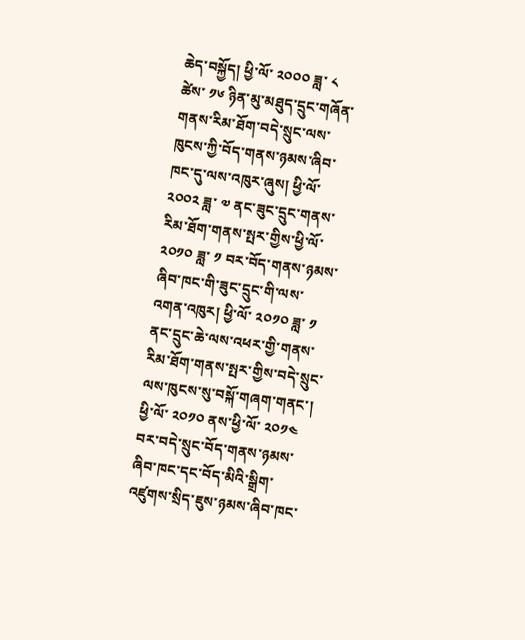ཆེད་བསྐྱོད། ཕྱི་ལོ་ ༢༠༠༠ ཟླ་ ༨ ཚེས་ ༡༦ ཉིན་མུ་མཐུད་དྲུང་གཞོན་གནས་རིམ་ཐོག་བདེ་སྲུང་ལས་ཁུངས་ཀྱི་བོད་གནས་ཉམས་ཞིབ་ཁང་དུ་ལས་འཁུར་ཞུས། ཕྱི་ལོ་ ༢༠༠༢ ཟླ་ ༧ ནང་ཟུང་དྲུང་གནས་རིམ་ཐོག་གནས་སྤར་གྱིས་ཕྱི་ལོ་ ༢༠༡༠ ཟླ་ ༡ བར་བོད་གནས་ཉམས་ཞིབ་ཁང་གི་ཟུང་དྲུང་གི་ལས་འགན་འཁུར། ཕྱི་ལོ་ ༢༠༡༠ ཟླ་ ༡ ནང་དྲུང་ཆེ་ལས་འཕར་གྱི་གནས་རིམ་ཐོག་གནས་སྤར་གྱིས་བདེ་སྲུང་ལས་ཁུངས་སུ་བསྐོ་གཞག་གནང་། ཕྱི་ལོ་ ༢༠༡༠ ནས་ཕྱི་ལོ་ ༢༠༡༤ བར་བདེ་སྲུང་བོད་གནས་ཉམས་ཞིབ་ཁང་དང་བོད་མིའི་སྒྲིག་འཛུགས་སྲིད་ཇུས་ཉམས་ཞིབ་ཁང་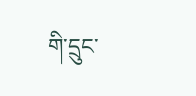གི་དྲུང་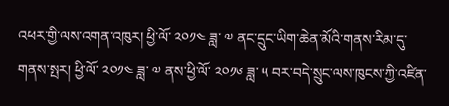འཕར་གྱི་ལས་འགན་འཁུར། ཕྱི་ལོ་ ༢༠༡༤ ཟླ་ ༧ ནང་དྲུང་ཡིག་ཆེན་མོའི་གནས་རིམ་དུ་གནས་སྤར། ཕྱི་ལོ་ ༢༠༡༤ ཟླ་ ༧ ནས་ཕྱི་ལོ་ ༢༠༡༦ ཟླ་ ༥ བར་བདེ་སྲུང་ལས་ཁུངས་ཀྱི་འཛིན་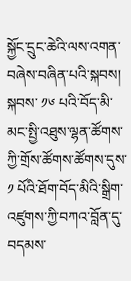སྐྱོང་དྲུང་ཆེའི་ལས་འགན་བཞེས་བཞིན་པའི་སྐབས།
སྐབས་ ༡༦ པའི་བོད་མི་མང་སྤྱི་འཐུས་ལྷན་ཚོགས་ཀྱི་གྲོས་ཚོགས་ཚོགས་དུས་ ༡ པོའི་ཐོག་བོད་མིའི་སྒྲིག་འཛུགས་ཀྱི་བཀའ་བློན་དུ་བདམས་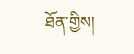ཐོན་གྱིས།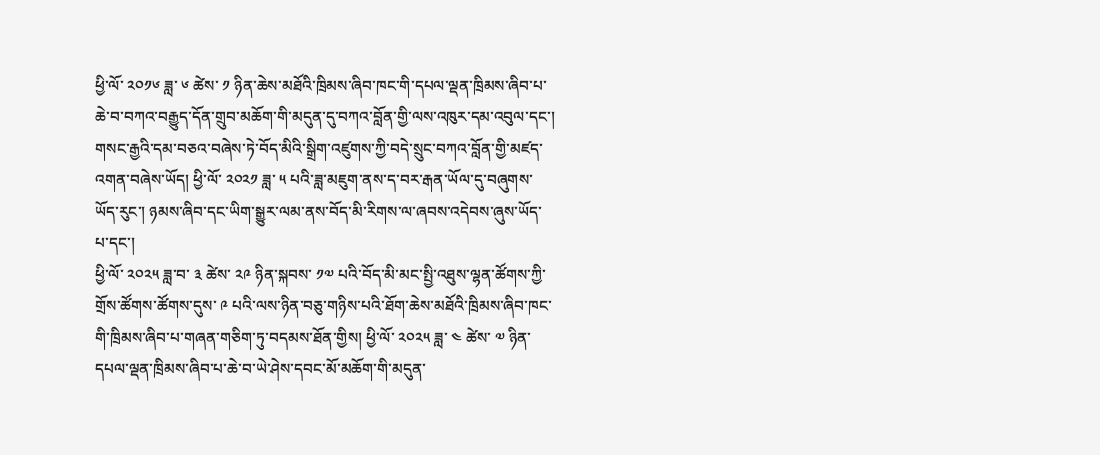ཕྱི་ལོ་ ༢༠༡༦ ཟླ་ ༦ ཚེས་ ༡ ཉིན་ཆེས་མཐོའི་ཁྲིམས་ཞིབ་ཁང་གི་དཔལ་ལྡན་ཁྲིམས་ཞིབ་པ་ཆེ་བ་བཀའ་བརྒྱུད་དོན་གྲུབ་མཆོག་གི་མདུན་དུ་བཀའ་བློན་གྱི་ལས་འཁུར་དམ་འབུལ་དང་། གསང་རྒྱའི་དམ་བཅའ་བཞེས་ཏེ་བོད་མིའི་སྒྲིག་འཛུགས་ཀྱི་བདེ་སྲུང་བཀའ་བློན་གྱི་མཛད་འགན་བཞེས་ཡོད། ཕྱི་ལོ་ ༢༠༢༡ ཟླ་ ༥ པའི་ཟླ་མཇུག་ནས་ད་བར་རྒན་ཡོལ་དུ་བཞུགས་ཡོད་རུང་། ཉམས་ཞིབ་དང་ཡིག་སྒྱུར་ལམ་ནས་བོད་མི་རིགས་ལ་ཞབས་འདེབས་ཞུས་ཡོད་པ་དང་།
ཕྱི་ལོ་ ༢༠༢༥ ཟླ་བ་ ༣ ཚེས་ ༢༩ ཉིན་སྐབས་ ༡༧ པའི་བོད་མི་མང་སྤྱི་འཐུས་ལྷན་ཚོགས་ཀྱི་གྲོས་ཚོགས་ཚོགས་དུས་ ༩ པའི་ལས་ཉིན་བཅུ་གཉིས་པའི་ཐོག་ཆེས་མཐོའི་ཁྲིམས་ཞིབ་ཁང་གི་ཁྲིམས་ཞིབ་པ་གཞན་གཅིག་ཏུ་བདམས་ཐོན་གྱིས། ཕྱི་ལོ་ ༢༠༢༥ ཟླ་ ༤ ཚེས་ ༧ ཉིན་དཔལ་ལྡན་ཁྲིམས་ཞིབ་པ་ཆེ་བ་ཡེ་ཤེས་དབང་མོ་མཆོག་གི་མདུན་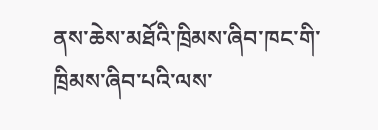ནས་ཆེས་མཐོའི་ཁྲིམས་ཞིབ་ཁང་གི་ཁྲིམས་ཞིབ་པའི་ལས་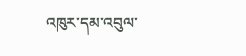འཁུར་དམ་འབུལ་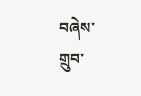བཞེས་གྲུབ་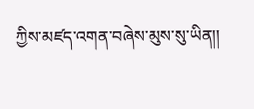ཀྱིས་མཛད་འགན་བཞེས་མུས་སུ་ཡིན།།